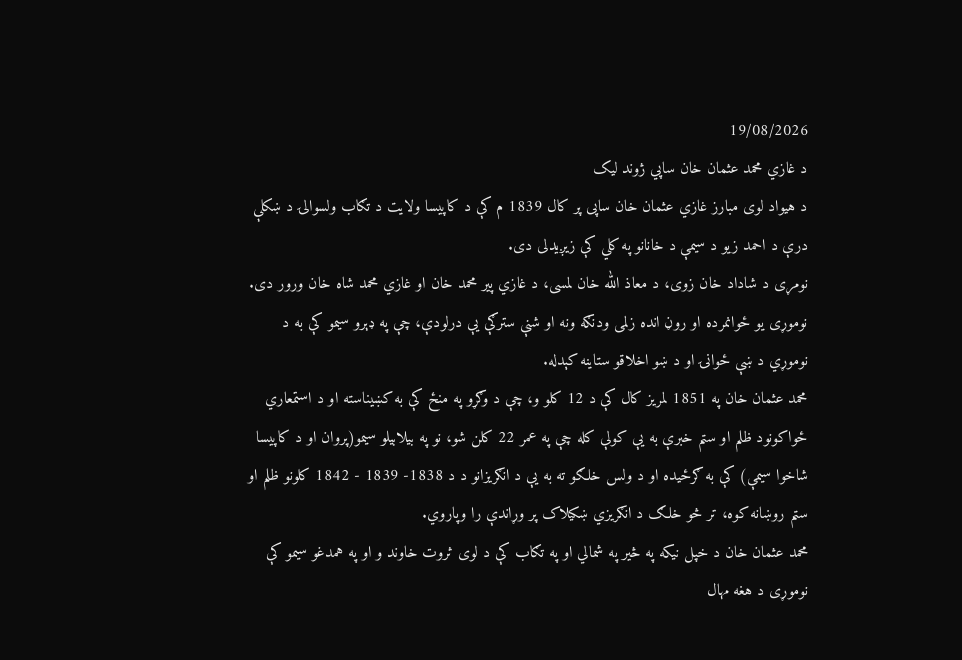19/08/2026
د غازي محمد عثمان خان ساپي ژوند ليک
د هيواد لوی مبارز غازي عثمان خان ساپی پر کال 1839 م کې د کاپيسا ولايت د تګاب ولسوالۍ د ښکلې درې د احمد زيو د سيمې د خانانو په کلي کې زيږيدلی دی.
نومړی د شاداد خان زوی، د معاذ الله خان لمسی، د غازي پير محمد خان او غازي محمد شاه خان ورور دی. نوموړی يو ځوانمرده او روڼ انده زلمی ودنګه ونه او شنې سترګې يې درلودې، چې په ډېرو سيمو کې به د نوموړي د ښې ځوانۍ او د ښو اخلاقو ستاينه کېدله.
محمد عثمان خان په 1851 لمريز کال کې د 12 کلو و، چې د وګړو په منځ کې به کښيناسته او د استمعاري ځواکونود ظلم او ستم خبرې به يې کولې کله چې په عمر 22 کلن شو، نو په بیلابیلو سيمو(پروان او د کاپيسا شاخوا سيمې) کې به ګرځيده او د ولس خلګو ته به يې د انګريزانو د د 1838- 1839 - 1842 کلونو ظلم او ستم روښانه کوه، تر څو خلګ د انګريزي ښکيلاک پر وړاندې را وپاروي.
محمد عثمان خان د خپل نيکه په څير په شمالي او په تګاب کې د لوی ثروت خاوند و او په همدغو سيمو کې نوموړی د هغه مهال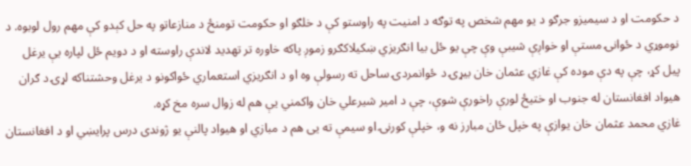د حکومت او د سيميزو جرګو د يو مهم شخص په توګه د امنيت په راوستو کې د خلګو او حکومت تومنځ د منازعاتو په حل کېدو کې مهم رول لوبوه. د نوموړي د ځوانۍ مستې او خواږې شيبې وې چې يو ځل بیا انګريزي ښکيلاکګرو زموږ پاکه خاوره تر تهديد لاندې راوسته او د دويم ځل لپاره يې يرغل پيل کړ، چې په دې موده کې غازي عثمان خان بيړۍ د ځوانمردۍ ساحل ته رسولې وه او د انګريزي استعماري ځواکونو د يرغل وحشتناکه لړۍ د ګران هيواد افغانستان له جنوب او ختيځ لورې راخورې شوې، چې د امير شيرعلي خان واکمني يې هم له زوال سره مخ کړه.
غازي محمد عثمان خان یوازې په خپل ځان مبارز نه و، خپلې کورنۍ او سيمې ته يی هم د مبازي او هيواد پالنې يو ژوندی درس پرايښي او د افغانستان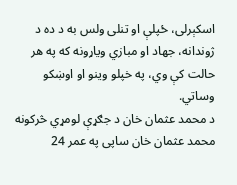اسکېرلی، ځپلې او تنلی ولس به د ده د ژوندانه، جهاد او مبازي وياړونه که په هر حالت کې وي، په خپلو وينو او اوښکو وساتي.
د محمد عثمان خان د جګړې لومړي څرکونه
محمد عثمان خان ساپی په عمر 24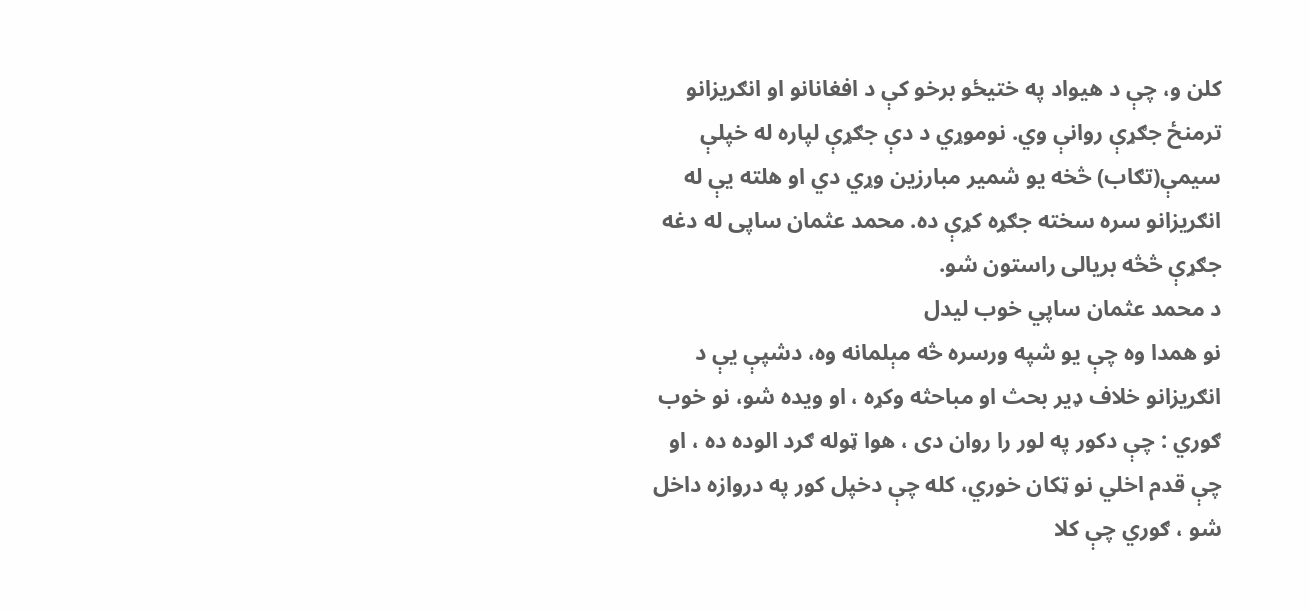کلن و، چې د هيواد په ختيځو برخو کې د افغانانو او انګريزانو ترمنځ جګړې روانې وي. نوموړي د دې جګړې لپاره له خپلې سيمې(تګاب) څخه يو شمير مبارزين وړي دي او هلته يې له انګريزانو سره سخته جګړه کړې ده. محمد عثمان ساپی له دغه جګړې څڅه بريالی راستون شو.
د محمد عثمان ساپي خوب ليدل
نو همدا وه چې یو شپه ورسره څه مېلمانه وه، دشپې يې د انګریزانو خلاف ډیر بحث او مباحثه وکړه ، او ویده شو، نو خوب ګوري : چې دکور په لور را روان دی ، هوا ټوله ګرد الوده ده ، او چې قدم اخلي نو ټکان خوري، کله چې دخپل کور په دروازه داخل شو ، ګوري چې کلا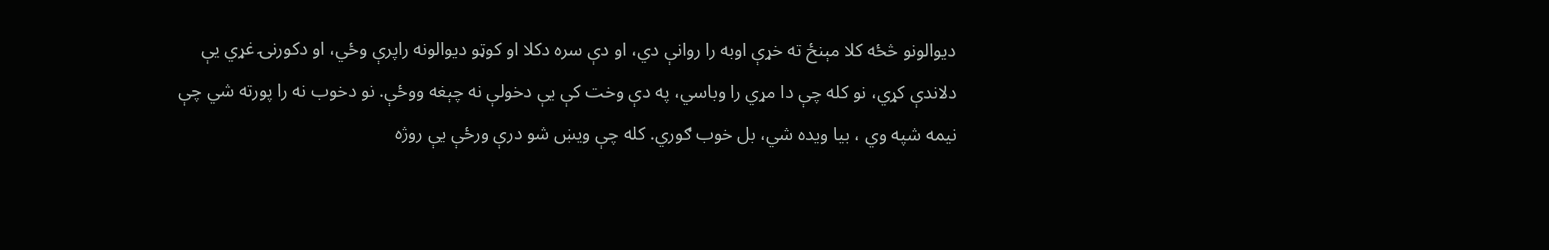دیوالونو څځه کلا مېنځ ته خړې اوبه را روانې دي، او دې سره دکلا او کوټو دیوالونه راپرې وځي، او دکورنۍ غړي يې دلاندې کړي، نو کله چې دا مړي را وباسي، په دې وخت کې يې دخولې نه چېغه ووځې. نو دخوب نه را پورته شي چې نیمه شپه وي ، بیا ویده شي، بل خوب ګوري. کله چې ويښ شو درې ورځې يې روژه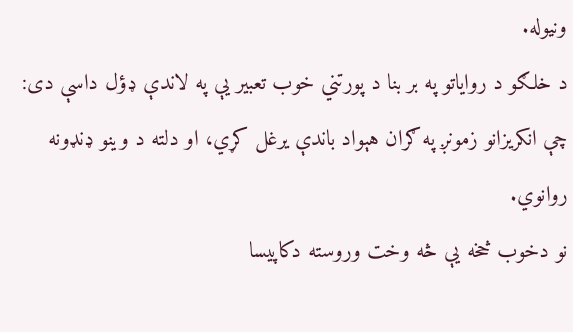ونيوله.
د خلګو د رواياتو په بر بنا د پورتني خوب تعبير يې په لاندې ډؤل داسې دی:
چې انکریزانو زمونږ په ګران هېواد باندې یرغل کړي، او دلته د وینو ډنډونه روانوي.
نو دخوب څخه يې څه وخت وروسته دکاپيسا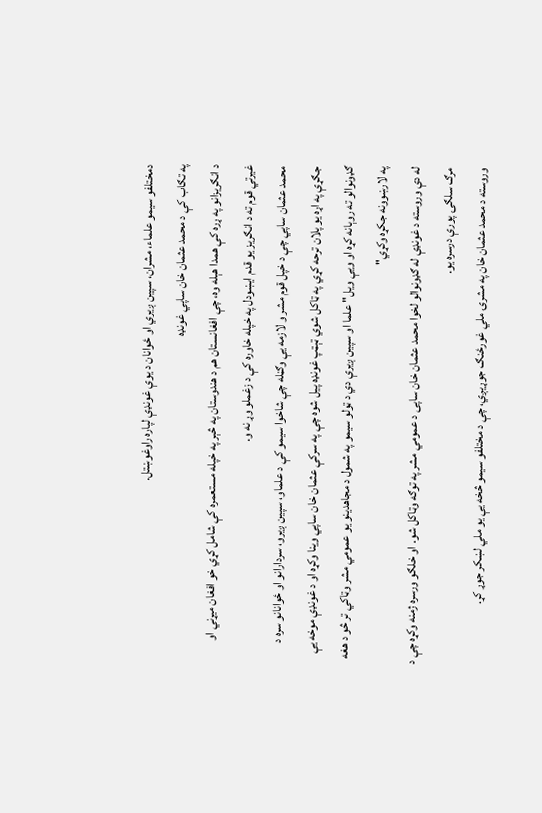دمختلفو سیمو علماء، مشران، سپین ږيري او ځوانان د يوې غونډې لپاره راوغوښتل.
په تګاب کې د محمد عثمان خان ساپي غونډه
د انګريزانو په ړره کې همدا هېله وه، چې افغانستان هم د هندوستان په څېر په خپله مستعمره کې شامل کړي خو افغان ميړني او غيرتي قوم ته د انګريز يو قدم ايښودل په خپله خاوره کې د زغملو وړ نه و.
محمد عثمان ساپي چې د خپل قوم مشر و لازمه يې وګڼله چې شاخوا سيمو کې د علماو، سپين ږيرو، سردارانو او ځوانانو سره د جګړې په اړه يو پلان ترحه کړي په ټاکل شوي ټېټپ غونډه پيل شوه چې په سرکې عثمان خان ساپي وينا وکړه او د غونډې موخه يې ګډونوالو ته روېانه کړه او ويې ويل" علما او سپين ږيرې دي د ټولو سيمو په شمول د مجاهدينو يو عمومي مشر وټاکي تر څو د هغه په لارښوونه جکړه وکړي"
له دې وروسته د غونډې له ګډونوالو لخوا محمد عثمان خان ساپی د عمومي مشر په توګه وټاکل شو. او خلګو ورسره ژمنه وکړه چې د مرګ سلګۍ پورې درسره يو.
وروسته د محمد عثمان خان په مشرۍ ملي غورځنګ جوړيږي، چې د مختلفو سيمو څخه يې يو ملي لښکر جوړ کړ.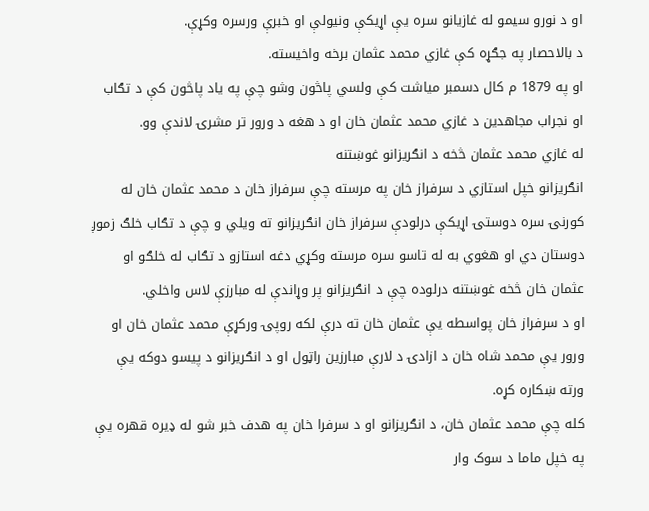او د نورو سيمو له غازيانو سره يې اړيکې ونيولې او خبرې ورسره وکړې.
د بالاحصار په جګړه کې غازي محمد عثمان برخه واخيسته.
او په 1879 م کال دسمبر مياشت کې ولسي پاڅون وشو چې په ياد پاڅون کې د تګاب او نجراب مجاهدين د غازي محمد عثمان خان او د هغه د ورور تر مشرۍ لاندې وو.
له غازي محمد عثمان څخه د انګريزانو غوښتنه
انګريزانو خپل استازي د سرفراز خان په مرسته چې سرفراز خان د محمد عثمان خان له کورنۍ سره دوستۍ اړيکې درلودې سرفراز خان انګريزانو ته ويلي و چې د تګاب خلګ زموږ دوستان دي او هغوي به له تاسو سره مرسته وکړي دغه استازو د تګاب له خلګو او عثمان خان څخه غوښتنه درلوده چې د انګريزانو پر وړاندې له مبارزې لاس واخلي.
او د سرفراز خان پواسطه يې عثمان خان ته درې لکه روپۍ ورکړې محمد عثمان خان او ورور يې محمد شاه خان د ازادۍ د لارې مبارزين راټول او د انګريزانو د پيسو دوکه يې ورته ښکاره کړه.
کله چې محمد عثمان خان، د انګريزانو او د سرفرا خان په هدف خبر شو له ډيره قهره يې په خپل ماما د سوک وار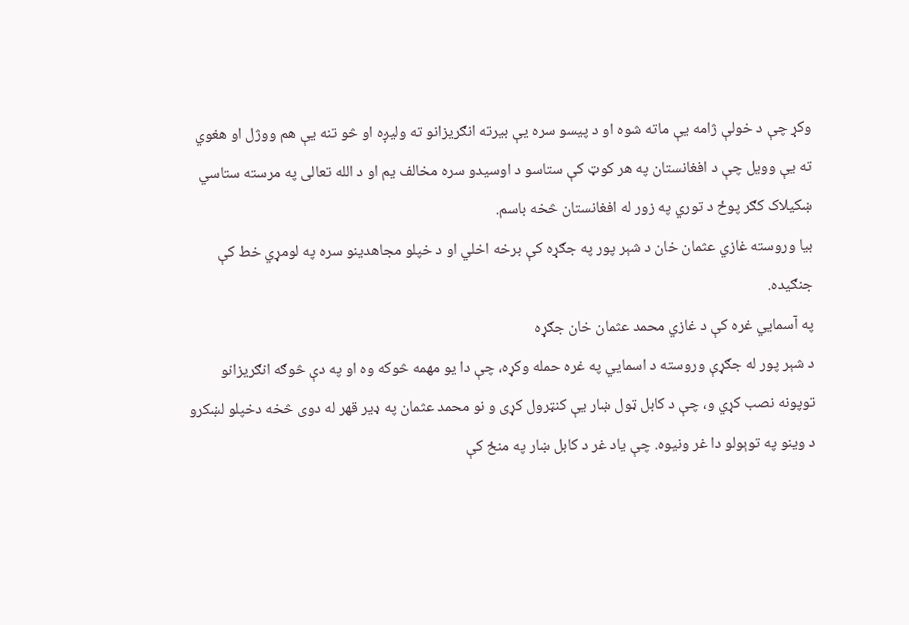وکړ چې د خولې ژامه يې ماته شوه او د پيسو سره يې بیرته انګريزانو ته وليږه او څو تنه يې هم ووژل او هغوي ته يې وويل چې د افغانستان په هر کوټ کې ستاسو د اوسيدو سره مخالف يم او د الله تعالی په مرسته ستاسي ښکيلاک کګر پوځ د توري په زور له افغانستان څخه باسم.
بیا وروسته غازي عثمان خان د شېر پور په جګړه کې برخه اخلي او د خپلو مجاهدينو سره په لومړي خط کې جنګيده.
په آسمايي غره کې د غازي محمد عثمان خان جګړه
د شېر پور له جګړې وروسته د اسمايي په غره حمله وکړه، چې دا يو مهمه څوکه وه او په دې څوګه انګريزانو توپونه نصب کړي و، چې د کابل ټول ښار يې کنټرول کړی و نو محمد عثمان په ډير قهر له دوی څخه دخپلو لښکرو د وينو په توېولو دا غر ونيوه. چې ياد غر د کابل ښار په منځ کې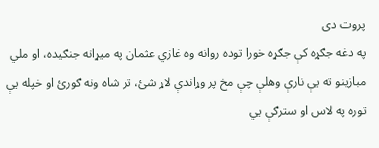پروت دی
په دغه جګړه کې جګړه خورا توده روانه وه غازي عثمان په ميړانه جنګيده، او ملي مبازينو ته يې نارې وهلې چې مخ پر وړاندې لاړ شئ، تر شاه ونه ګورئ او خپله يې توره په لاس او سترګې يي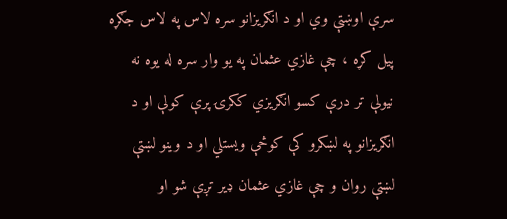سرې اوښتې وي او د انګريزانو سره لاس په لاس جګړه پيل کړه ، چې غازي عثمان په يو وار سره له يوه نه نيولې تر درې کسو انګريزي ککرۍ پرې کولې او د انګريزانو په لښکرو کې کوڅې ويستلي او د وينو لښتې لښتې روان و چې غازي عثمان ډير تږې شو او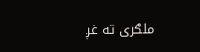ملګری ته غږ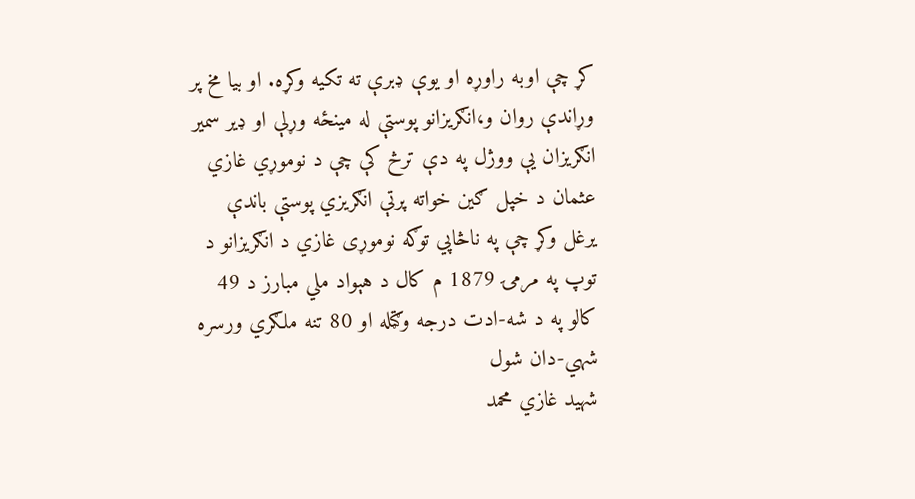کړ چې اوبه راوړه او يوې ډبرې ته تکيه وکړه. او بیا مخ پر وړاندې روان و،انګريزانو پوستې له مينځه وړلې او ډير سمير انګريزان يې ووژل په دې ترڅ کې چې د نوموړي غازي عثمان د خپل ګين خواته پرتې انګريزي پوستې باندې يرغل وکړ چې په ناڅاپي توګه نوموړی غازي د انګريزانو د توپ په مرمۍ 1879 م کال د هېواد ملي مبارز د 49 کالو په د شه-ادت درجه وګټله او 80 تنه ملګري ورسره شهي-دان شول
شهید غازي محمد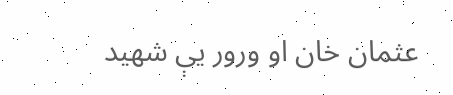عثمان خان او ورور يې شهید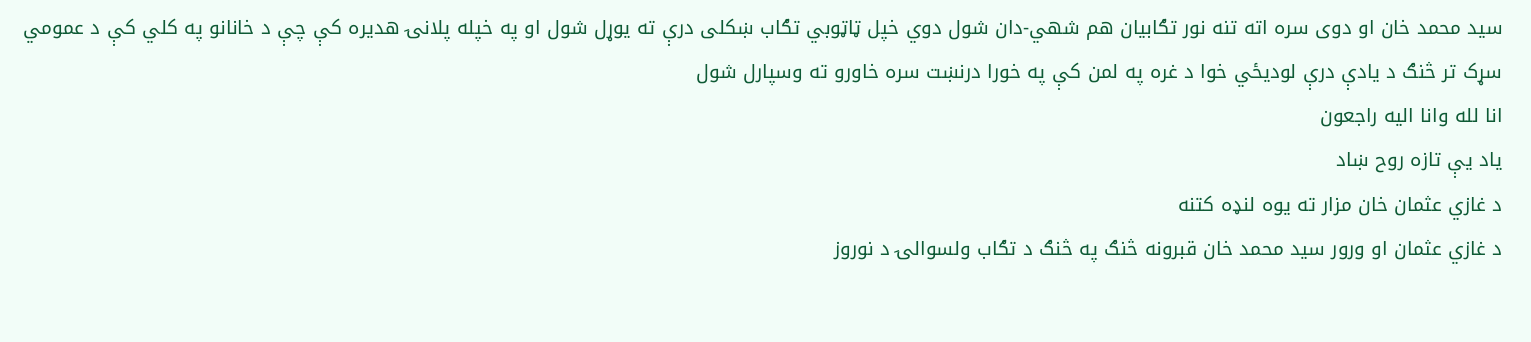سید محمد خان او دوی سره اته تنه نور تګابیان هم شهي-دان شول دوي خپل ټاټوبي تګاب ښکلی درې ته يوړل شول او په خپله پلانۍ هديره کې چې د خانانو په کلي کې د عمومي سړک تر څنګ د يادې درې لوديځي خوا د غره په لمن کې په خورا درنښت سره خاورو ته وسپارل شول
انا لله وانا الیه راجعون
ياد يې تازه روح ښاد
د غازي عثمان خان مزار ته يوه لنډه کتنه
د غازي عثمان او ورور سيد محمد خان قبرونه څنګ په څنګ د تګاب ولسوالۍ د نوروز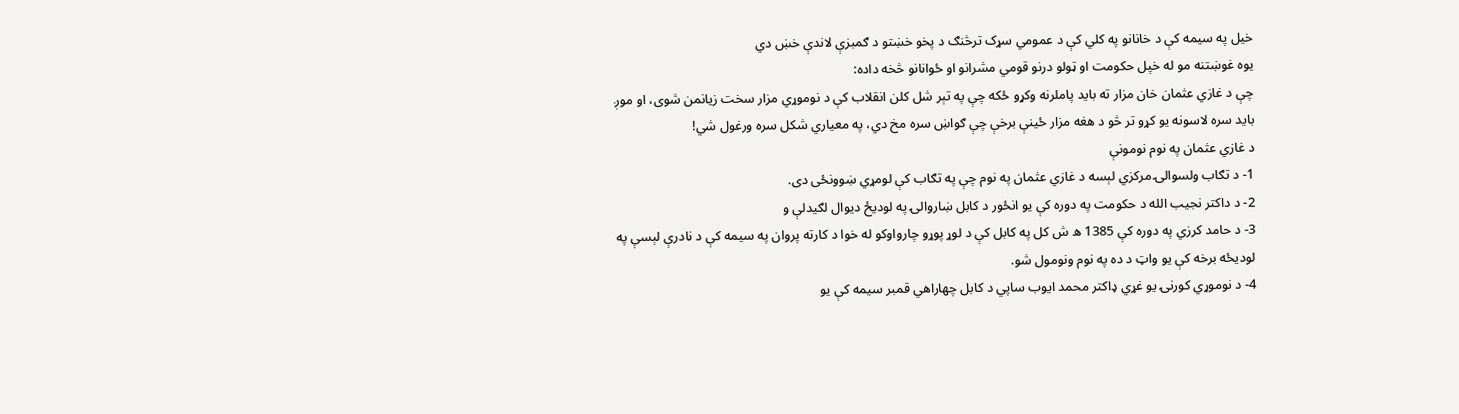خيل په سيمه کې د خانانو په کلي کې د عمومي سړک ترڅنګ د پخو خښتو د ګمبزې لاندې خښ دي
یوه غوښتنه مو له خپل حکومت او ټولو درنو قومي مشرانو او ځوانانو څخه داده:
چې د غازي عثمان خان مزار ته باید پاملرنه وکړو ځکه چې په تېر شل کلن انقلاب کې د نوموړي مزار سخت زیانمن شوی، او موږ باید سره لاسونه یو کړو تر څو د هغه مزار ځینې برخې چې ګواښ سره مخ دي، په معیاري شکل سره ورغول شي!
د غازي عثمان په نوم نومونې
1- د تګاب ولسوالۍ مرکزي لېسه د غازي عثمان په نوم چې په تګاب کې لومړي ښوونځی دی.
2- د داکتر نجيب الله د حکومت په دوره کې يو انځور د کابل ښاروالۍ په لوديځ ديوال لګيدلې و
3- د حامد کرزي په دوره کې 1385 ه ش کل په کابل کې د لوړ پوړو چارواوکو له خوا د کارته پروان په سيمه کې د نادرې لېسې په لوديځه برخه کې يو واټ د ده په نوم ونومول شو.
4- د نوموړي کورنۍ يو غړي ډاکتر محمد ايوب ساپي د کابل چهاراهي قمبر سيمه کې يو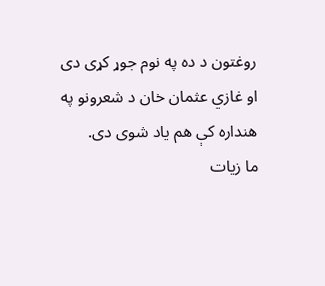روغتون د ده په نوم جوړ کړی دی
او غازي عثمان خان د شعرونو په هنداره کې هم ياد شوی دی.
ما زيات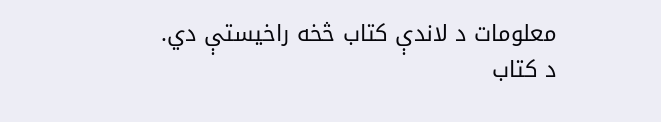معلومات د لاندې کتاب څخه راخيستې دي.
د کتاب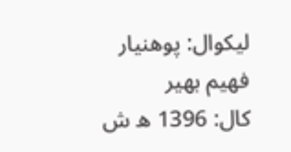ليکوال: پوهنيار فهيم بهير
کال: 1396 ه ش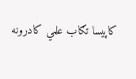کاپيسا تګاب علمي کادرونه